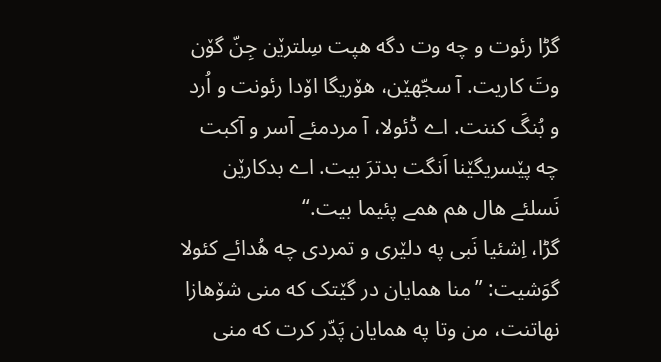گڑا رئوت و چه وت دگه هپت سِلترێن جِنّ گۆن وتَ کاریت. آ سجّهێن، هۆریگا اۆدا رئونت و اُرد و بُنگَ کننت. اے ڈئولا، آ مردمئے آسر و آکبت چه پێسریگێنا اَنگت بدترَ بیت. اے بدکارێن نَسلئے هال هم همے پئیما بیت.“
گڑا، اِشئیا نَبی په دلێری و تمردی چه هُدائے کئولا گوَشیت: ”منا همایان در گێتک که منی شۆهازا نهاتنت، من وتا په همایان پَدّر کرت که منی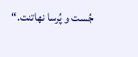جُست و پُرسا نهاتنت.“